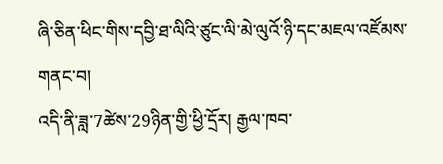ཞི་ཅིན་ཕིང་གིས་དབྱི་ཐ་ལིའི་ཙུང་ལི་མེ་ལུའོ་ཉི་དང་མཇལ་འཛོམས་གནང་བ།
འདི་ནི་ཟླ་7ཚེས་29ཉིན་གྱི་ཕྱི་དྲོར། རྒྱལ་ཁབ་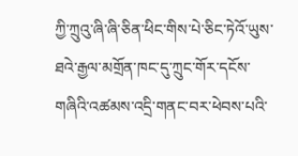ཀྱི་ཀྲུའུ་ཞི་ཞི་ཅིན་ཕིང་གིས་པེ་ཅིང་ཏེའོ་ཡུས་ཐའེ་རྒྱལ་མགྲོན་ཁང་དུ་ཀྲུང་གོར་དངོས་གཞིའི་འཚམས་འདྲི་གནང་བར་ཕེབས་པའི་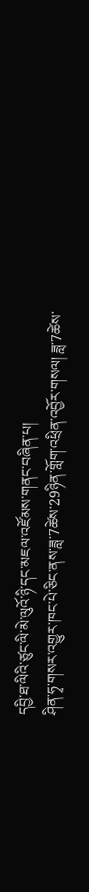དབྱི་ཐ་ལིའི་ཙུང་ལི་མེ་ལུའོ་ཉི་དང་མཇལ་འཛོམས་གནང་བཞིན་པ།
ཤིན་ཧྭ་གསར་འགྱུར་ཁང་པེ་ཅིང་ནས་ཟླ་7ཚེས་29ཉིན་གློག་འཕྲིན་འབྱོར་གསལ། ཟླ་7ཚེས་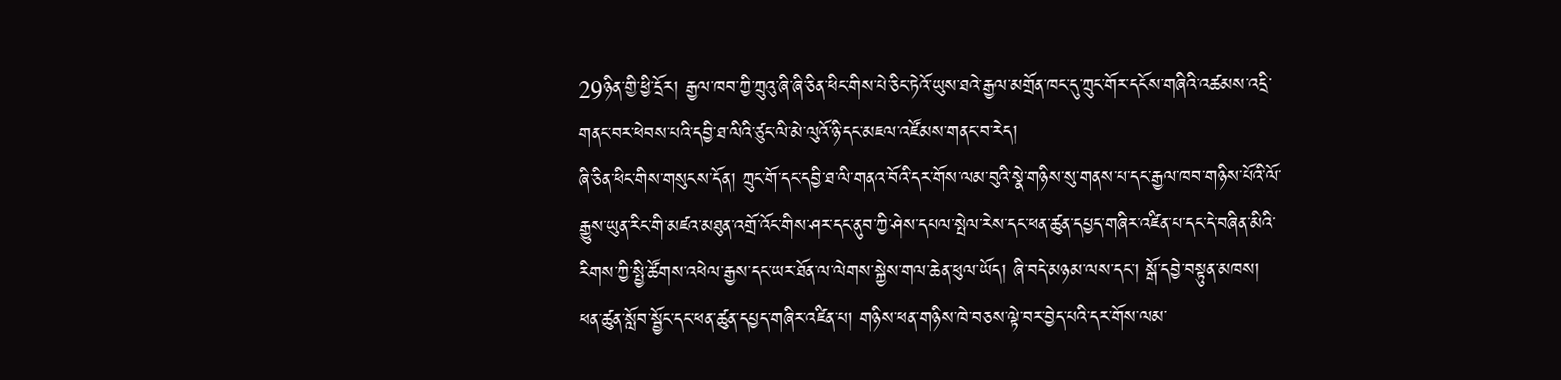29ཉིན་གྱི་ཕྱི་དྲོར། རྒྱལ་ཁབ་ཀྱི་ཀྲུའུ་ཞི་ཞི་ཅིན་ཕིང་གིས་པེ་ཅིང་ཏེའོ་ཡུས་ཐའེ་རྒྱལ་མགྲོན་ཁང་དུ་ཀྲུང་གོར་དངོས་གཞིའི་འཚམས་འདྲི་གནང་བར་ཕེབས་པའི་དབྱི་ཐ་ལིའི་ཙུང་ལི་མེ་ལུའོ་ཉི་དང་མཇལ་འཛོམས་གནང་བ་རེད།
ཞི་ཅིན་ཕིང་གིས་གསུངས་དོན། ཀྲུང་གོ་དང་དབྱི་ཐ་ལི་གནའ་བོའི་དར་གོས་ལམ་བུའི་སྣེ་གཉིས་སུ་གནས་པ་དང་རྒྱལ་ཁབ་གཉིས་པོའི་ལོ་རྒྱུས་ཡུན་རིང་གི་མཛའ་མཐུན་འགྲོ་འོང་གིས་ཤར་དང་ནུབ་ཀྱི་ཤེས་དཔལ་སྤེལ་རེས་དང་ཕན་ཚུན་དཔྱད་གཞིར་འཛིན་པ་དང་དེ་བཞིན་མིའི་རིགས་ཀྱི་སྤྱི་ཚོགས་འཕེལ་རྒྱས་དང་ཡར་ཐོན་ལ་ལེགས་སྐྱེས་གལ་ཆེན་ཕུལ་ཡོད། ཞི་བདེ་མཉམ་ལས་དང་། སྒོ་དབྱེ་བསྟུན་མཁས། ཕན་ཚུན་སློབ་སྦྱོང་དང་ཕན་ཚུན་དཔྱད་གཞིར་འཛིན་པ། གཉིས་ཕན་གཉིས་ཁེ་བཅས་ལྟེ་བར་བྱེད་པའི་དར་གོས་ལམ་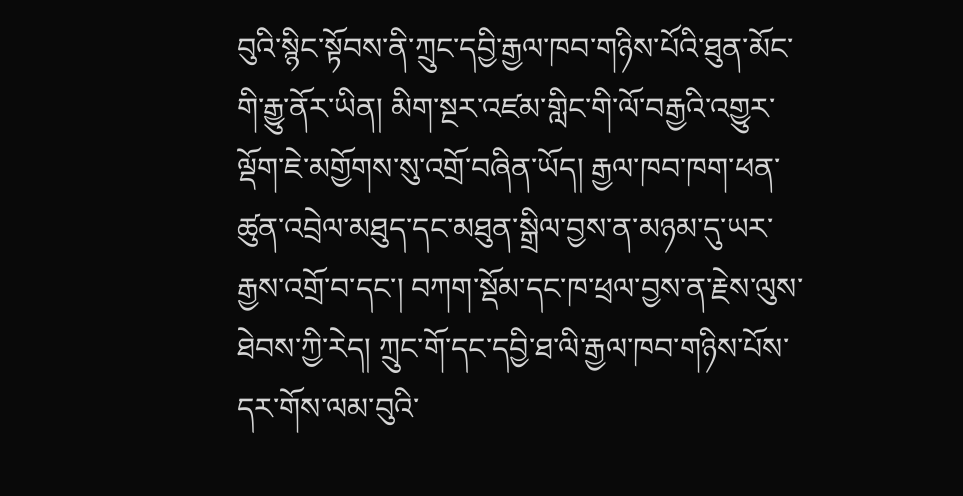བུའི་སྙིང་སྟོབས་ནི་ཀྲུང་དབྱི་རྒྱལ་ཁབ་གཉིས་པོའི་ཐུན་མོང་གི་རྒྱུ་ནོར་ཡིན། མིག་སྔར་འཛམ་གླིང་གི་ལོ་བརྒྱའི་འགྱུར་ལྡོག་ཇེ་མགྱོགས་སུ་འགྲོ་བཞིན་ཡོད། རྒྱལ་ཁབ་ཁག་ཕན་ཚུན་འབྲེལ་མཐུད་དང་མཐུན་སྒྲིལ་བྱས་ན་མཉམ་དུ་ཡར་རྒྱས་འགྲོ་བ་དང་། བཀག་སྡོམ་དང་ཁ་ཕྲལ་བྱས་ན་རྗེས་ལུས་ཐེབས་ཀྱི་རེད། ཀྲུང་གོ་དང་དབྱི་ཐ་ལི་རྒྱལ་ཁབ་གཉིས་པོས་དར་གོས་ལམ་བུའི་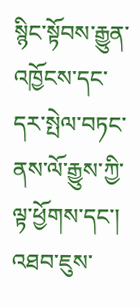སྙིང་སྟོབས་རྒྱུན་འཁྱོངས་དང་དར་སྤེལ་བཏང་ནས་ལོ་རྒྱུས་ཀྱི་ལྟ་ཕྱོགས་དང་། འཐབ་ཇུས་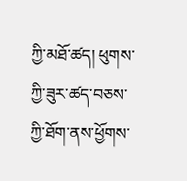ཀྱི་མཐོ་ཚད། ཕུགས་ཀྱི་ཟུར་ཚད་བཅས་ཀྱི་ཐོག་ནས་ཕྱོགས་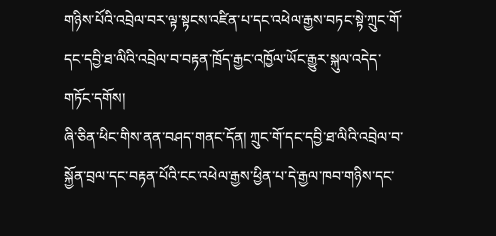གཉིས་པོའི་འབྲེལ་བར་ལྟ་སྟངས་འཛིན་པ་དང་འཕེལ་རྒྱས་བཏང་སྟེ་ཀྲུང་གོ་དང་དབྱི་ཐ་ལིའི་འབྲེལ་བ་བརྟན་ཁྲོད་རྒྱང་འཁྱོལ་ཡོང་རྒྱུར་སྐུལ་འདེད་གཏོང་དགོས།
ཞི་ཅིན་ཕིང་གིས་ནན་བཤད་གནང་དོན། ཀྲུང་གོ་དང་དབྱི་ཐ་ལིའི་འབྲེལ་བ་སྐྱོན་བྲལ་དང་བརྟན་པོའི་ངང་འཕེལ་རྒྱས་ཕྱིན་པ་དེ་རྒྱལ་ཁབ་གཉིས་དང་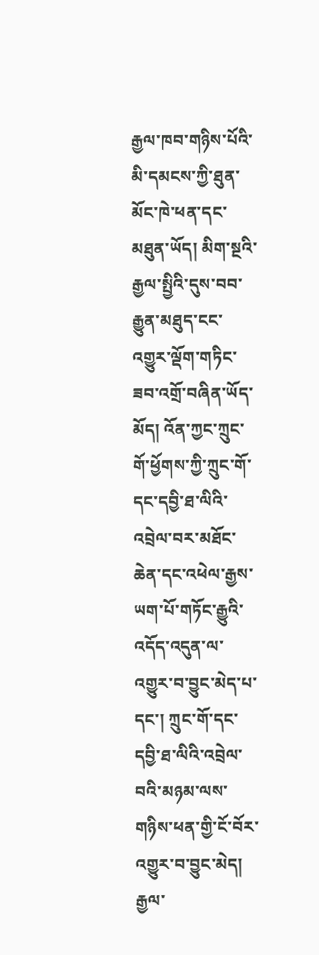རྒྱལ་ཁབ་གཉིས་པོའི་མི་དམངས་ཀྱི་ཐུན་མོང་ཁེ་ཕན་དང་མཐུན་ཡོད། མིག་སྔའི་རྒྱལ་སྤྱིའི་དུས་བབ་རྒྱུན་མཐུད་ངང་འགྱུར་ལྡོག་གཏིང་ཟབ་འགྲོ་བཞིན་ཡོད་མོད། འོན་ཀྱང་ཀྲུང་གོ་ཕྱོགས་ཀྱི་ཀྲུང་གོ་དང་དབྱི་ཐ་ལིའི་འབྲེལ་བར་མཐོང་ཆེན་དང་འཕེལ་རྒྱས་ཡག་པོ་གཏོང་རྒྱུའི་འདོད་འདུན་ལ་འགྱུར་བ་བྱུང་མེད་པ་དང་། ཀྲུང་གོ་དང་དབྱི་ཐ་ལིའི་འབྲེལ་བའི་མཉམ་ལས་གཉིས་ཕན་གྱི་ངོ་བོར་འགྱུར་བ་བྱུང་མེད། རྒྱལ་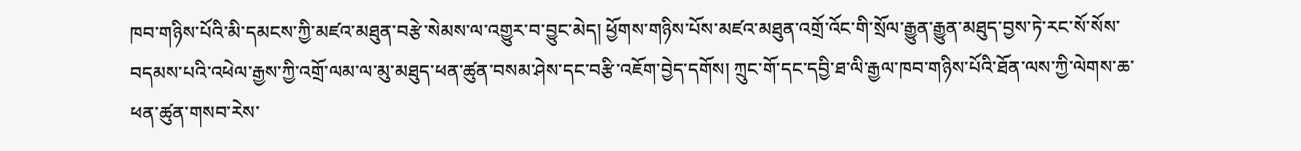ཁབ་གཉིས་པོའི་མི་དམངས་ཀྱི་མཛའ་མཐུན་བརྩེ་སེམས་ལ་འགྱུར་བ་བྱུང་མེད། ཕྱོགས་གཉིས་པོས་མཛའ་མཐུན་འགྲོ་འོང་གི་སྲོལ་རྒྱུན་རྒྱུན་མཐུད་བྱས་ཏེ་རང་སོ་སོས་བདམས་པའི་འཕེལ་རྒྱས་ཀྱི་འགྲོ་ལམ་ལ་མུ་མཐུད་ཕན་ཚུན་བསམ་ཤེས་དང་བརྩི་འཇོག་བྱེད་དགོས། ཀྲུང་གོ་དང་དབྱི་ཐ་ལི་རྒྱལ་ཁབ་གཉིས་པོའི་ཐོན་ལས་ཀྱི་ལེགས་ཆ་ཕན་ཚུན་གསབ་རེས་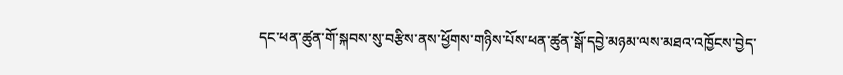དང་ཕན་ཚུན་གོ་སྐབས་སུ་བརྩིས་ནས་ཕྱོགས་གཉིས་པོས་ཕན་ཚུན་སྒོ་དབྱེ་མཉམ་ལས་མཐའ་འཁྱོངས་བྱེད་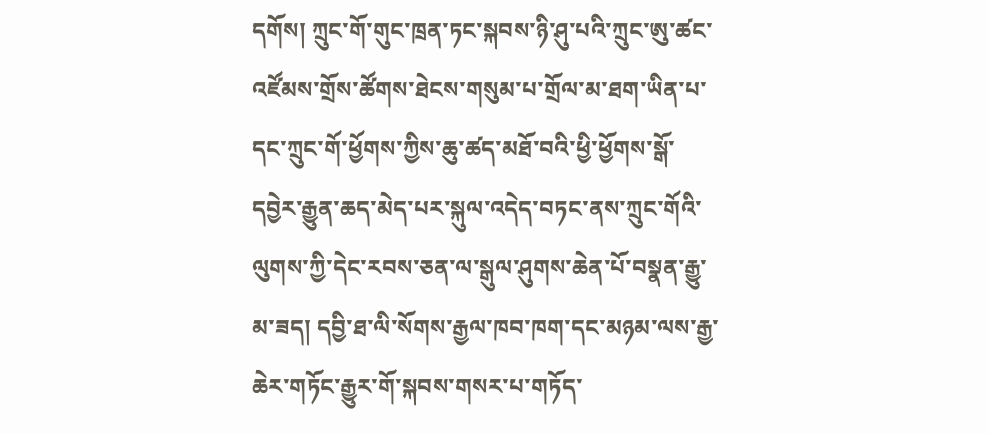དགོས། ཀྲུང་གོ་གུང་ཁྲན་ཏང་སྐབས་ཉི་ཤུ་པའི་ཀྲུང་ཨུ་ཚང་འཛོམས་གྲོས་ཚོགས་ཐེངས་གསུམ་པ་གྲོལ་མ་ཐག་ཡིན་པ་དང་ཀྲུང་གོ་ཕྱོགས་ཀྱིས་ཆུ་ཚད་མཐོ་བའི་ཕྱི་ཕྱོགས་སྒོ་དབྱེར་རྒྱུན་ཆད་མེད་པར་སྐུལ་འདེད་བཏང་ནས་ཀྲུང་གོའི་ལུགས་ཀྱི་དེང་རབས་ཅན་ལ་སྒུལ་ཤུགས་ཆེན་པོ་བསྣན་རྒྱུ་མ་ཟད། དབྱི་ཐ་ལི་སོགས་རྒྱལ་ཁབ་ཁག་དང་མཉམ་ལས་རྒྱ་ཆེར་གཏོང་རྒྱུར་གོ་སྐབས་གསར་པ་གཏོད་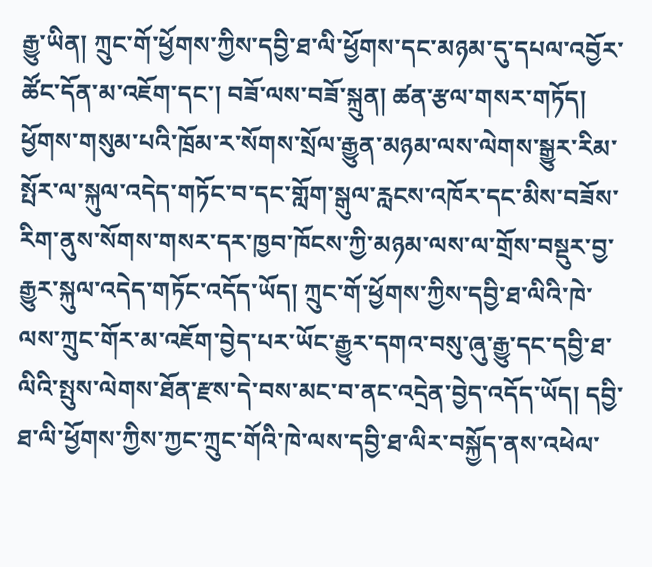རྒྱུ་ཡིན། ཀྲུང་གོ་ཕྱོགས་ཀྱིས་དབྱི་ཐ་ལི་ཕྱོགས་དང་མཉམ་དུ་དཔལ་འབྱོར་ཚོང་དོན་མ་འཇོག་དང་། བཟོ་ལས་བཟོ་སྐྲུན། ཚན་རྩལ་གསར་གཏོད། ཕྱོགས་གསུམ་པའི་ཁྲོམ་ར་སོགས་སྲོལ་རྒྱུན་མཉམ་ལས་ལེགས་སྒྱུར་རིམ་སྤོར་ལ་སྐུལ་འདེད་གཏོང་བ་དང་གློག་སྒུལ་རླངས་འཁོར་དང་མིས་བཟོས་རིག་ནུས་སོགས་གསར་དར་ཁྱབ་ཁོངས་ཀྱི་མཉམ་ལས་ལ་གྲོས་བསྡུར་བྱ་རྒྱུར་སྐུལ་འདེད་གཏོང་འདོད་ཡོད། ཀྲུང་གོ་ཕྱོགས་ཀྱིས་དབྱི་ཐ་ལིའི་ཁེ་ལས་ཀྲུང་གོར་མ་འཇོག་བྱེད་པར་ཡོང་རྒྱུར་དགའ་བསུ་ཞུ་རྒྱུ་དང་དབྱི་ཐ་ལིའི་སྤུས་ལེགས་ཐོན་རྫས་དེ་བས་མང་བ་ནང་འདྲེན་བྱེད་འདོད་ཡོད། དབྱི་ཐ་ལི་ཕྱོགས་ཀྱིས་ཀྱང་ཀྲུང་གོའི་ཁེ་ལས་དབྱི་ཐ་ལིར་བསྐྱོད་ནས་འཕེལ་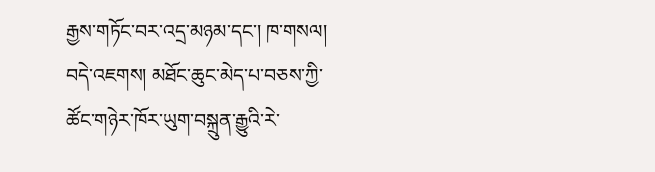རྒྱས་གཏོང་བར་འདྲ་མཉམ་དང་། ཁ་གསལ། བདེ་འཇགས། མཐོང་ཆུང་མེད་པ་བཅས་ཀྱི་ཚོང་གཉེར་ཁོར་ཡུག་བསྐྲུན་རྒྱུའི་རེ་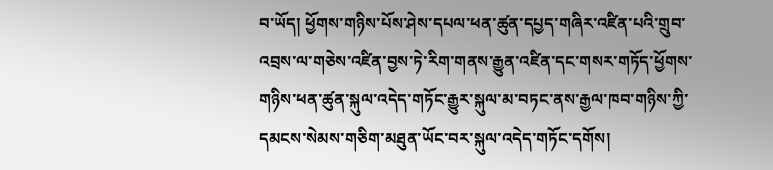བ་ཡོད། ཕྱོགས་གཉིས་པོས་ཤེས་དཔལ་ཕན་ཚུན་དཔྱད་གཞིར་འཛིན་པའི་གྲུབ་འབྲས་ལ་གཅེས་འཛིན་བྱས་ཏེ་རིག་གནས་རྒྱུན་འཛིན་དང་གསར་གཏོད་ཕྱོགས་གཉིས་ཕན་ཚུན་སྐུལ་འདེད་གཏོང་རྒྱུར་སྐུལ་མ་བཏང་ནས་རྒྱལ་ཁབ་གཉིས་ཀྱི་དམངས་སེམས་གཅིག་མཐུན་ཡོང་བར་སྐུལ་འདེད་གཏོང་དགོས།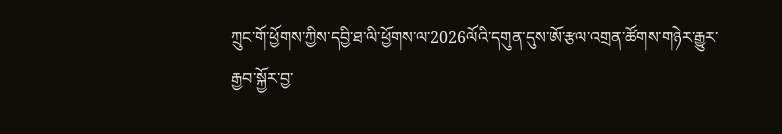ཀྲུང་གོ་ཕྱོགས་ཀྱིས་དབྱི་ཐ་ལི་ཕྱོགས་ལ་2026ལོའི་དགུན་དུས་ཨོ་རྩལ་འགྲན་ཚོགས་གཉེར་རྒྱུར་རྒྱབ་སྐྱོར་བྱ་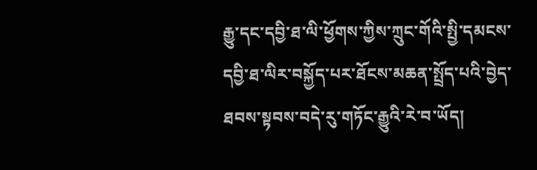རྒྱུ་དང་དབྱི་ཐ་ལི་ཕྱོགས་ཀྱིས་ཀྲུང་གོའི་སྤྱི་དམངས་དབྱི་ཐ་ལིར་བསྐྱོད་པར་ཐོངས་མཆན་སྤྲོད་པའི་བྱེད་ཐབས་སྟབས་བདེ་རུ་གཏོང་རྒྱུའི་རེ་བ་ཡོད།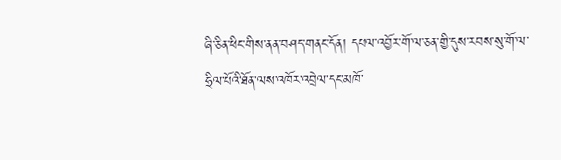ཞི་ཅིན་ཕིང་གིས་ནན་བཤད་གནང་དོན། དཔལ་འབྱོར་གོ་ལ་ཅན་གྱི་དུས་རབས་སུ་གོ་ལ་ཧྲིལ་པོའི་ཐོན་ལས་འཁོར་འབྲེལ་དང་མཁོ་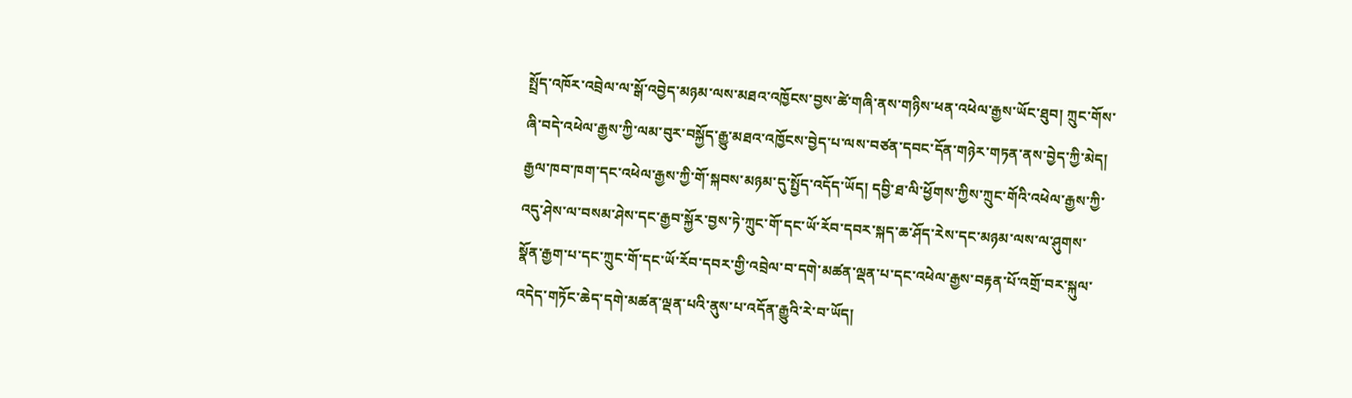སྤྲོད་འཁོར་འབྲེལ་ལ་སྒོ་འབྱེད་མཉམ་ལས་མཐའ་འཁྱོངས་བྱས་ཚེ་གཞི་ནས་གཉིས་ཕན་འཕེལ་རྒྱས་ཡོང་ཐུབ། ཀྲུང་གོས་ཞི་བདེ་འཕེལ་རྒྱས་ཀྱི་ལམ་བུར་བསྐྱོད་རྒྱུ་མཐའ་འཁྱོངས་བྱེད་པ་ལས་བཙན་དབང་དོན་གཉེར་གཏན་ནས་བྱེད་ཀྱི་མེད། རྒྱལ་ཁབ་ཁག་དང་འཕེལ་རྒྱས་ཀྱི་གོ་སྐབས་མཉམ་དུ་སྤྱོད་འདོད་ཡོད། དབྱི་ཐ་ལི་ཕྱོགས་ཀྱིས་ཀྲུང་གོའི་འཕེལ་རྒྱས་ཀྱི་འདུ་ཤེས་ལ་བསམ་ཤེས་དང་རྒྱབ་སྐྱོར་བྱས་ཏེ་ཀྲུང་གོ་དང་ཡོ་རོབ་དབར་སྐད་ཆ་ཤོད་རེས་དང་མཉམ་ལས་ལ་ཤུགས་སྣོན་རྒྱག་པ་དང་ཀྲུང་གོ་དང་ཡོ་རོབ་དབར་གྱི་འབྲེལ་བ་དགེ་མཚན་ལྡན་པ་དང་འཕེལ་རྒྱས་བརྟན་པོ་འགྲོ་བར་སྐུལ་འདེད་གཏོང་ཆེད་དགེ་མཚན་ལྡན་པའི་ནུས་པ་འདོན་རྒྱུའི་རེ་བ་ཡོད།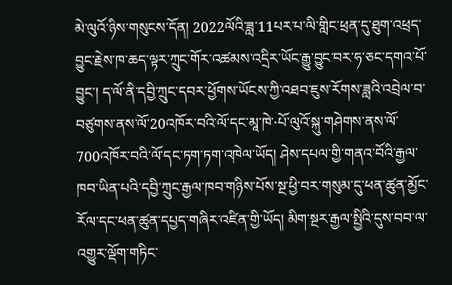མེ་ལུའོ་ཉིས་གསུངས་དོན། 2022ལོའི་ཟླ་11པར་པ་ལི་གླིང་ཕྲན་དུ་ཐུག་འཕྲད་བྱུང་རྗེས་ཁ་ཆད་ལྟར་ཀྲུང་གོར་འཚམས་འདྲིར་ཡོང་རྒྱུ་བྱུང་བར་ཧ་ཅང་དགའ་པོ་བྱུང་། ད་ལོ་ནི་དབྱི་ཀྲུང་དབར་ཕྱོགས་ཡོངས་ཀྱི་འཐབ་ཇུས་རོགས་ཟླའི་འབྲེལ་བ་བཙུགས་ནས་ལོ་20འཁོར་བའི་ལོ་དང་མཱ་ཁེ་·པོ་ལུའོ་སྐུ་གཤེགས་ནས་ལོ་700འཁོར་བའི་ལོ་དང་ཏག་ཏག་འཁེལ་ཡོད། ཤེས་དཔལ་གྱི་གནའ་བོའི་རྒྱལ་ཁབ་ཡིན་པའི་དབྱི་ཀྲུང་རྒྱལ་ཁབ་གཉིས་པོས་སྔ་ཕྱི་བར་གསུམ་དུ་ཕན་ཚུན་མྱོང་རོལ་དང་ཕན་ཚུན་དཔྱད་གཞིར་འཛིན་གྱི་ཡོད། མིག་སྔར་རྒྱལ་སྤྱིའི་དུས་བབ་ལ་འགྱུར་ལྡོག་གཏིང་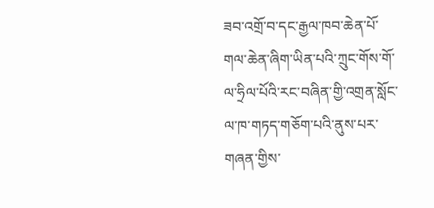ཟབ་འགྲོ་བ་དང་རྒྱལ་ཁབ་ཆེན་པོ་གལ་ཆེན་ཞིག་ཡིན་པའི་ཀྲུང་གོས་གོ་ལ་ཧྲིལ་པོའི་རང་བཞིན་གྱི་འགྲན་སློང་ལ་ཁ་གཏད་གཅོག་པའི་ནུས་པར་གཞན་གྱིས་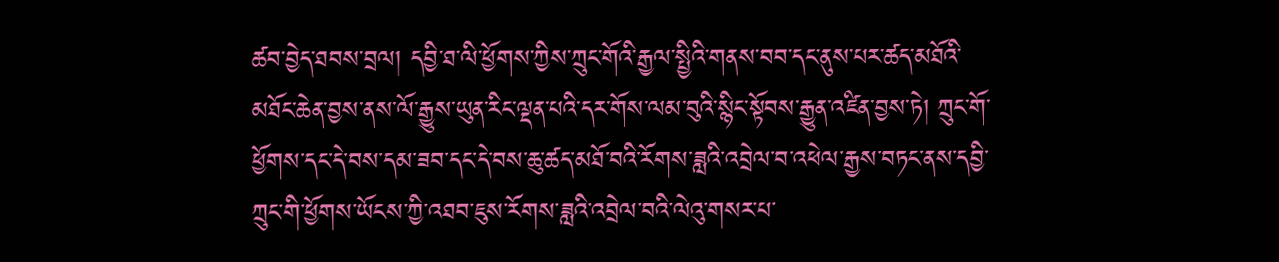ཚབ་བྱེད་ཐབས་བྲལ། དབྱི་ཐ་ལི་ཕྱོགས་ཀྱིས་ཀྲུང་གོའི་རྒྱལ་སྤྱིའི་གནས་བབ་དང་ནུས་པར་ཚད་མཐོའི་མཐོང་ཆེན་བྱས་ནས་ལོ་རྒྱུས་ཡུན་རིང་ལྡན་པའི་དར་གོས་ལམ་བུའི་སྙིང་སྟོབས་རྒྱུན་འཛིན་བྱས་ཏེ། ཀྲུང་གོ་ཕྱོགས་དང་དེ་བས་དམ་ཟབ་དང་དེ་བས་ཆུ་ཚད་མཐོ་བའི་རོགས་ཟླའི་འབྲེལ་བ་འཕེལ་རྒྱས་བཏང་ནས་དབྱི་ཀྲུང་གི་ཕྱོགས་ཡོངས་ཀྱི་འཐབ་ཇུས་རོགས་ཟླའི་འབྲེལ་བའི་ལེའུ་གསར་པ་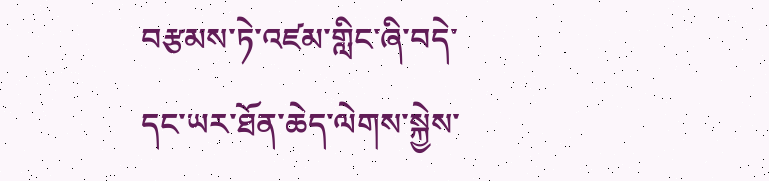བརྩམས་ཏེ་འཛམ་གླིང་ཞི་བདེ་དང་ཡར་ཐོན་ཆེད་ལེགས་སྐྱེས་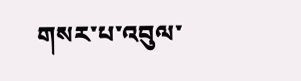གསར་པ་འབུལ་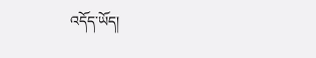འདོད་ཡོད།